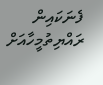ފެނަކައިން ރައްޔިތުމީހާއަށް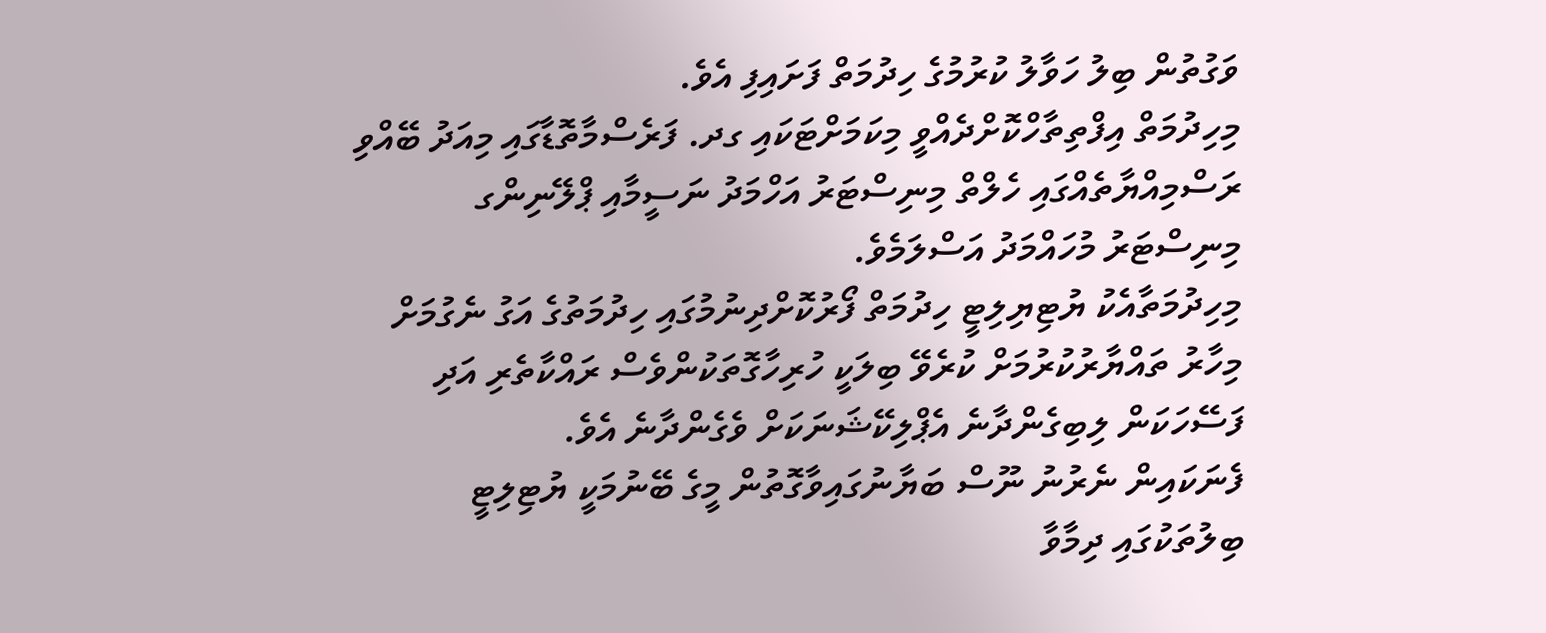ވަގުތުން ބިލު ހަވާލު ކުރުމުގެ ހިދުމަތް ފަށައިފި އެވެ.
މިހިދުމަތް އިފްތިތާހްކޮށްދެއްވީ މިކަމަށްޓަކައި ގދ. ފަރެސްމާތޮޑާގައި މިއަދު ބޭއްވި ރަސްމިއްޔާތެއްގައި ހެލްތް މިނިސްޓަރު އަހްމަދު ނަސީމާއި ޕްލޭނިންގ މިނިސްޓަރު މުހައްމަދު އަސްލަމެވެ.
މިހިދުމަތާއެކު ޔުޓިޔިލިޓީ ހިދުމަތް ފޯރުކޮށްދިނުމުގައި ހިދުމަތުގެ އަގު ނެގުމަށް މިހާރު ތައްޔާރުކުރުމަށް ކުރެވޭ ބިލަކީ ހުރިހާގޮތަކުންވެސް ރައްކާތެރި އަދި ފަސޭހަކަން ލިބިގެންދާނެ އެޕްލިކޭޝަނަކަށް ވެގެންދާނެ އެވެ.
ފެނަކައިން ނެރުނު ނޫސް ބަޔާނުގައިވާގޮތުން މީގެ ބޭނުމަކީ ޔުޓިލިޓީ ބިލުތަކުގައި ދިމާވާ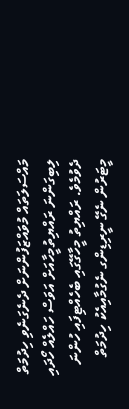މައްސަލަތައް މުވައްޒަފުންނަށް ދެނެގަނެވި ހިދުމަތް ލިބިގަންނަ ރައްޔިތުމީހާއަށް އަވަސް ހައްލެއް ހޯދައި ދެވުމެވެ. ރައްޔިތު މީހާގޭގައި ބެހެއްޓިފައި ހުންނަ މީޓަރުން ނެގޭ ނީރިޑިންގ ނެގުމާއިއެކު ހިދުމަތް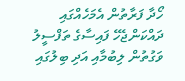ހޯދާ ފަރާތުން އެމަހެއްގައި ދައްކަންޖެހޭ ފައިސާގެ ތަފްސީލު ވަގުތުން ލިބުމާއި އަދި ބިލުގައި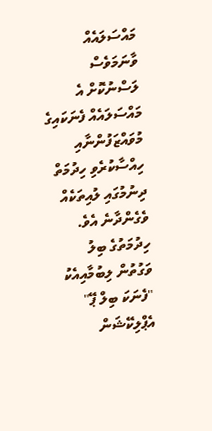މައްސަލައެއް ވާނަމަވެސް ލަސްނުކޮށް އެ މައްސަލައެއް ފެނަކައިގެ މުވައްޒަފުންނާއި ހިއްސާކުރެވި ހިދުމަތް ދިނުމުގައި ލުއިތަކެއް ވެގެންދާނެ އެވެ.
ހިދުމަތުގެ ބިލު ވަގުތުން ލިބުމާއިއެކު "ފެނަކަ ބިލް ޕޭ" އެޕްލިކޭޝަން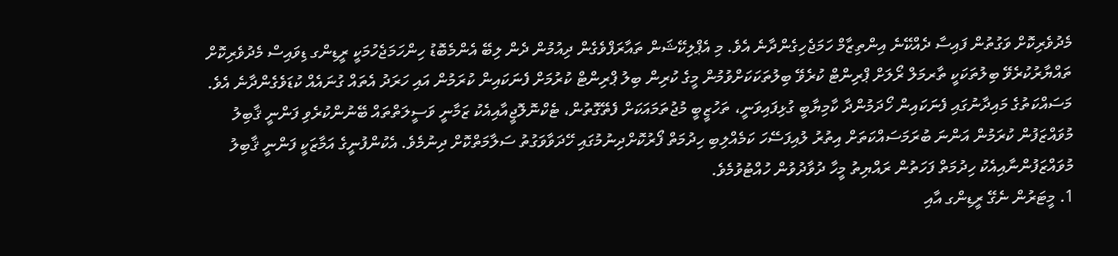މެދުވެރިކޮށް ވަގުތުން ފައިސާ ދެއްކޭނެ އިންތިޒާމް ހަމަޖެހިގެންދާނެ އެވެ. މި އެޕްލިކޭޝަން ތައާރަފްވެގެން ދިއުމުން ދެން ލިބޭ އެންމެބޮޑު ހިންހަމަޖެހުމަކީ ރީޑިންގ ޑިވައިސް މެދުވެރިކޮށް ތައްޔާރުކުރެވޭ ބިލުތަކަކީ ތާރމަލް ރޯލަށް ޕްރިންޓް ކުރެވޭ ބިލުތަކަކަށްވުމުން މީގެ ކުރިން ބިލު ޕްރިންޓް ކުރުމަށް ފެނަކައިން ކުރަމުން އައި ހަރަދު އެތައް ގުނައެއް ކުޑަވެގެންދާނެ އެވެ.
މަސައްކަތުގެ މައިދާނުގައި ފެނަކައިން ހޯދަމުންދާ ކާމިޔާބީ ގުޅިފައިވަނީ، ތަހުޒީބީ މުޖުތަމައަކަށް ފެތޭގޮތުން، ޓެކްނޮލޮޖީއާއިއެކު ޒަމާނީ ވަސީލަތްތައް ބޭނުންކުރެވި ފަންނީ ޤާބިލު މުވައްޒަފުން ކުރަމުން އަންނަ ބުރަމަސައްކަތަށް އިތުރު ލުއިފަސޭހަ ކަމެއްލިބި ހިދުމަތް ފޯރުކޮށްދިނުމުގައި ހޭދަވާވަގުތު ސަލާމަތްކޮށް ދިނުމެވެ. އެކުންފުނީގެ އަމާޒަކީ ފަންނީ ޤާބިލު މުވައްޒަފުންނާއިއެކު ހިދުމަތް ފަހަތުން ރައްޔިތު މީހާ ދުވާދުވުން ހުއްޓުވުމެވެ.
1. މީޓަރުން ނެގޭ ރީޑިންގ އާއި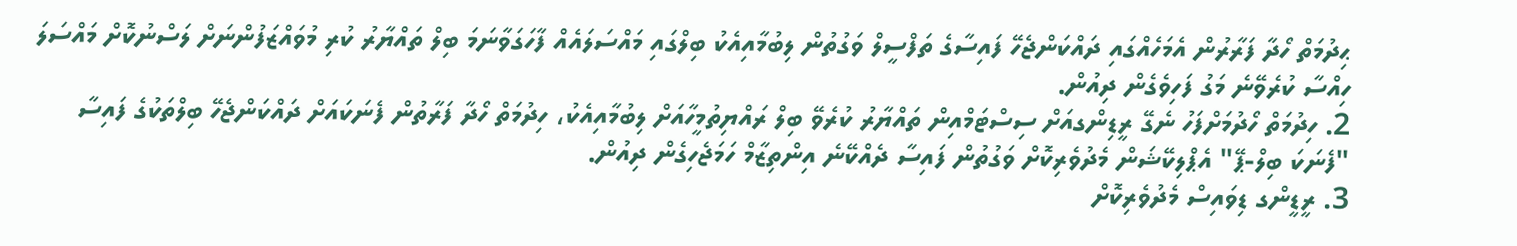ޙިދުމަތް ހޯދާ ފަރާރުން އެމަހެއްގައި ދައްކަންޖެހޭ ފައިސާގެ ތަފްސީލް ވަގުތުން ލިބުމާއިއެކު ބިލްގައި މައްސަލައެއް ފާހަގަވާނަމަ ބިލް ތައްޔާރު ކުރި މުވައްޒަފުންނަށް ލަސްނުކޮށް މައްސަލަ ހިއްސާ ކުރެވޭނެ މަގު ފަހިވެގެން ދިއުން.
2. ހިދުމަތް ހޯދުމަށްފަހު ނެގޭ ރީޑިންގއަށް ސިސްޓަމްއިން ތައްޔާރު ކުރެވޭ ބިލް ރައްޔިތުމީހާއަށް ލިބުމާއިއެކު، ހިދުމަތް ހޯދާ ފަރާތުން ފެނަކައަށް ދައްކަންޖެހޭ ބިލްތަކުގެ ފައިސާ "ފެނަކަ ބިލް-ޕޭ" އެޕްލިކޭޝަން މެދުވެރިކޮށް ވަގުތުން ފައިސާ ދެއްކޭނެ އިންތިޒާމް ހަމަޖެހިގެން ދިއުން.
3. ރީޑީންގ ޑިވައިސް މެދުވެރިކޮށް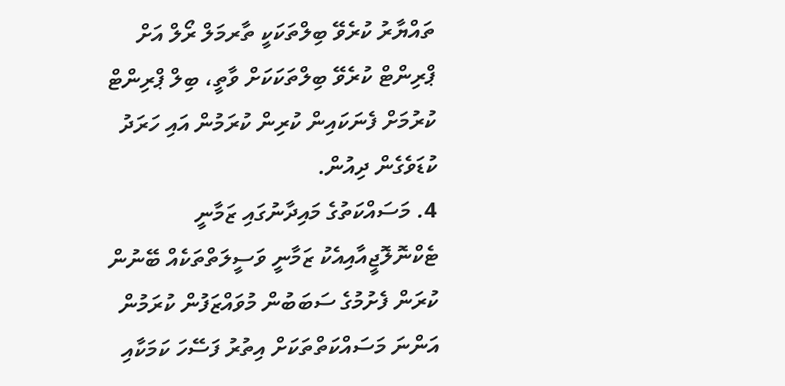ތައްޔާރު ކުރެވޭ ބިލްތަކަކީ ތާރމަލް ރޯލް އަށް ޕްރިންޓް ކުރެވޭ ބިލްތަކަކަށް ވާތީ، ބިލް ޕްރިންޓް ކުރުމަށް ފެނަކައިން ކުރިން ކުރަމުން އައި ހަރަދު ކުޑަވެގެން ދިއުން.
4. މަސައްކަތުގެ މައިދާނުގައި ޒަމާނީ ޓެކްނޮލޮޖީއާއިއެކު ޒަމާނީ ވަސީލަތްތަކެއް ބޭނުން ކުރަން ފެށުމުގެ ސަބަބުން މުވައްޒަފުން ކުރަމުން އަންނަ މަސައްކަތްތަކަށް އިތުރު ފަސޭހަ ކަމަކާއި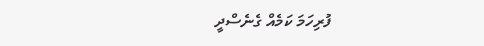ފުރިހަމަ ކަމެއް ގެނެސްދީ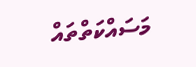މަސައްކަތްތައް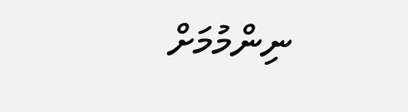ނިންމުމަށް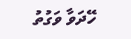ހޭދަވާ ވަގުތު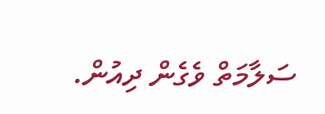ސަލާމަތް ވެގެން ދިއުން.